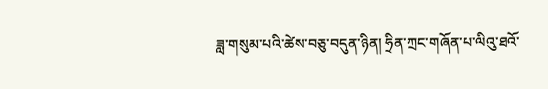ཟླ་གསུམ་པའི་ཚེས་བཅུ་བདུན་ཉིན། ཧྲིན་ཀྲང་གཞོན་པ་ལིའུ་ཐའོ་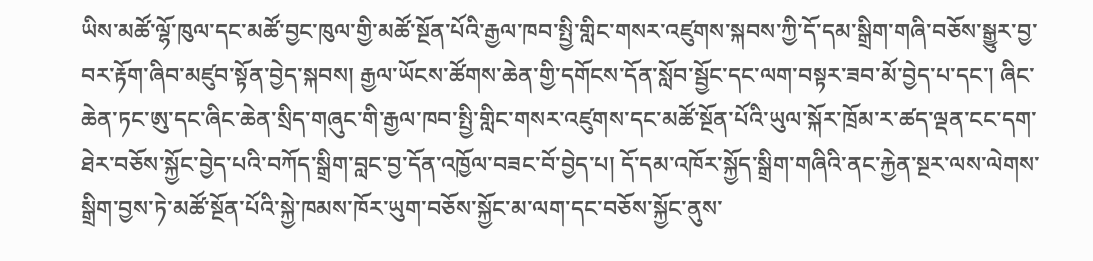ཡིས་མཚོ་ལྷོ་ཁུལ་དང་མཚོ་བྱང་ཁུལ་གྱི་མཚོ་སྔོན་པོའི་རྒྱལ་ཁབ་སྤྱི་གླིང་གསར་འཛུགས་སྐབས་ཀྱི་དོ་དམ་སྒྲིག་གཞི་བཅོས་སྒྱུར་བྱ་བར་རྟོག་ཞིབ་མཛུབ་སྟོན་བྱེད་སྐབས། རྒྱལ་ཡོངས་ཚོགས་ཆེན་གྱི་དགོངས་དོན་སློབ་སྦྱོང་དང་ལག་བསྟར་ཟབ་མོ་བྱེད་པ་དང་། ཞིང་ཆེན་ཏང་ཨུ་དང་ཞིང་ཆེན་སྲིད་གཞུང་གི་རྒྱལ་ཁབ་སྤྱི་གླིང་གསར་འཛུགས་དང་མཚོ་སྔོན་པོའི་ཡུལ་སྐོར་ཁྲོམ་ར་ཚད་ལྡན་ངང་དག་ཐེར་བཅོས་སྐྱོང་བྱེད་པའི་བཀོད་སྒྲིག་བླང་བྱ་དོན་འཁྱོལ་བཟང་བོ་བྱེད་པ། དོ་དམ་འཁོར་སྐྱོད་སྒྲིག་གཞིའི་ནང་རྐྱེན་སྔར་ལས་ལེགས་སྒྲིག་བྱས་ཏེ་མཚོ་སྔོན་པོའི་སྐྱེ་ཁམས་ཁོར་ཡུག་བཅོས་སྐྱོང་མ་ལག་དང་བཅོས་སྐྱོང་ནུས་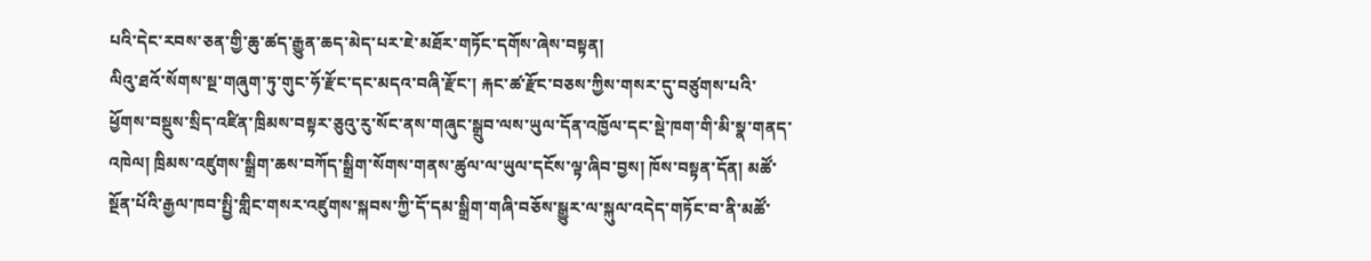པའི་དེང་རབས་ཅན་གྱི་ཆུ་ཚད་རྒྱུན་ཆད་མེད་པར་ཇེ་མཐོར་གཏོང་དགོས་ཞེས་བསྟན།
ལིའུ་ཐའོ་སོགས་སྔ་གཞུག་ཏུ་གུང་ཧོ་རྫོང་དང་མདའ་བཞི་རྫོང་། རྐང་ཚ་རྫོང་བཅས་ཀྱིས་གསར་དུ་བཙུགས་པའི་ཕྱོགས་བསྡུས་སྲིད་འཛིན་ཁྲིམས་བསྟར་ཅུའུ་རུ་སོང་ནས་གཞུང་སྒྲུབ་ལས་ཡུལ་དོན་འཁྱོལ་དང་སྡེ་ཁག་གི་མི་སྣ་གནད་འཁེལ། ཁྲིམས་འཛུགས་སྒྲིག་ཆས་བཀོད་སྒྲིག་སོགས་གནས་ཚུལ་ལ་ཡུལ་དངོས་ལྟ་ཞིབ་བྱས། ཁོས་བསྟན་དོན། མཚོ་སྔོན་པོའི་རྒྱལ་ཁབ་སྤྱི་གླིང་གསར་འཛུགས་སྐབས་ཀྱི་དོ་དམ་སྒྲིག་གཞི་བཅོས་སྒྱུར་ལ་སྐུལ་འདེད་གཏོང་བ་ནི་མཚོ་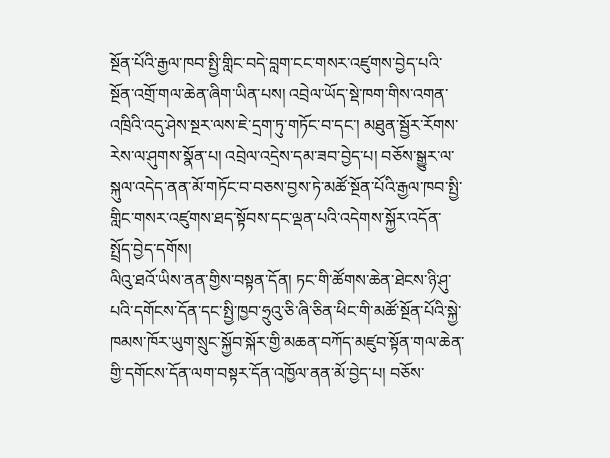སྔོན་པོའི་རྒྱལ་ཁབ་སྤྱི་གླིང་བདེ་བླག་ངང་གསར་འཛུགས་བྱེད་པའི་སྔོན་འགྲོ་གལ་ཆེན་ཞིག་ཡིན་པས། འབྲེལ་ཡོད་སྡེ་ཁག་གིས་འགན་འཁྲིའི་འདུ་ཤེས་སྔར་ལས་ཇེ་དྲག་ཏུ་གཏོང་བ་དང་། མཐུན་སྦྱོར་རོགས་རེས་ལ་ཤུགས་སྣོན་པ། འབྲེལ་འདྲེས་དམ་ཟབ་བྱེད་པ། བཅོས་སྒྱུར་ལ་སྐུལ་འདེད་ནན་མོ་གཏོང་བ་བཅས་བྱས་ཏེ་མཚོ་སྔོན་པོའི་རྒྱལ་ཁབ་སྤྱི་གླིང་གསར་འཛུགས་ཐད་སྟོབས་དང་ལྡན་པའི་འདེགས་སྐྱོར་འདོན་སྤྲོད་བྱེད་དགོས།
ལིའུ་ཐའོ་ཡིས་ནན་གྱིས་བསྟན་དོན། ཏང་གི་ཚོགས་ཆེན་ཐེངས་ཉི་ཤུ་པའི་དགོངས་དོན་དང་སྤྱི་ཁྱབ་ཧྲུའུ་ཅི་ཞི་ཅིན་ཕིང་གི་མཚོ་སྔོན་པོའི་སྐྱེ་ཁམས་ཁོར་ཡུག་སྲུང་སྐྱོབ་སྐོར་གྱི་མཆན་བཀོད་མཛུབ་སྟོན་གལ་ཆེན་གྱི་དགོངས་དོན་ལག་བསྟར་དོན་འཁྱོལ་ནན་མོ་བྱེད་པ། བཅོས་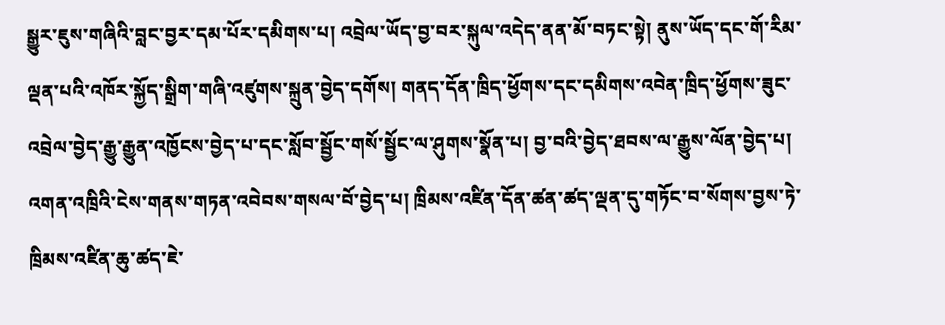སྒྱུར་ཇུས་གཞིའི་བླང་བྱར་དམ་པོར་དམིགས་པ། འབྲེལ་ཡོད་བྱ་བར་སྐུལ་འདེད་ནན་མོ་བཏང་སྟེ། ནུས་ཡོད་དང་གོ་རིམ་ལྡན་པའི་འཁོར་སྐྱོད་སྒྲིག་གཞི་འཛུགས་སྐྲུན་བྱེད་དགོས། གནད་དོན་ཁྲིད་ཕྱོགས་དང་དམིགས་འབེན་ཁྲིད་ཕྱོགས་ཟུང་འབྲེལ་བྱེད་རྒྱུ་རྒྱུན་འཁྱོངས་བྱེད་པ་དང་སློབ་སྦྱོང་གསོ་སྦྱོང་ལ་ཤུགས་སྣོན་པ། བྱ་བའི་བྱེད་ཐབས་ལ་རྒྱུས་ལོན་བྱེད་པ། འགན་འཁྲིའི་ངེས་གནས་གཏན་འབེབས་གསལ་བོ་བྱེད་པ། ཁྲིམས་འཛིན་དོན་ཚན་ཚད་ལྡན་དུ་གཏོང་བ་སོགས་བྱས་ཏེ་ཁྲིམས་འཛིན་ཆུ་ཚད་ཇེ་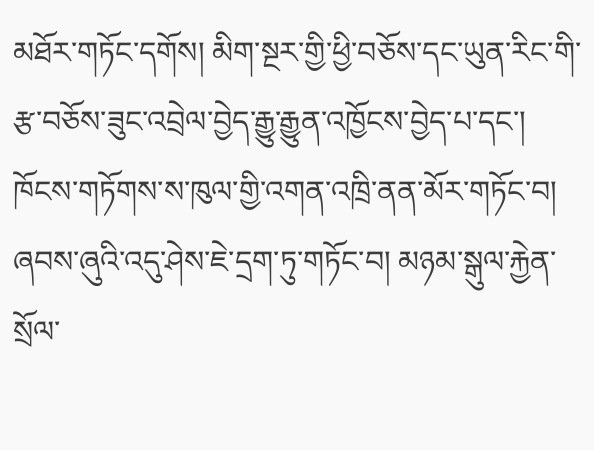མཐོར་གཏོང་དགོས། མིག་སྔར་གྱི་ཕྱི་བཅོས་དང་ཡུན་རིང་གི་རྩ་བཅོས་ཟུང་འབྲེལ་བྱེད་རྒྱུ་རྒྱུན་འཁྱོངས་བྱེད་པ་དང་། ཁོངས་གཏོགས་ས་ཁུལ་གྱི་འགན་འཁྲི་ནན་མོར་གཏོང་བ། ཞབས་ཞུའི་འདུ་ཤེས་ཇེ་དྲག་ཏུ་གཏོང་བ། མཉམ་སྒུལ་རྐྱེན་སྲོལ་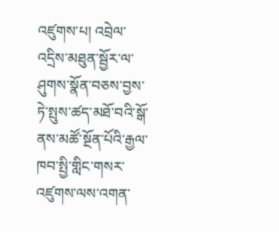འཛུགས་པ། འབྲེལ་འདྲིས་མཐུན་སྦྱོར་ལ་ཤུགས་སྣོན་བཅས་བྱས་ཏེ་སྤུས་ཚད་མཐོ་བའི་སྒོ་ནས་མཚོ་སྔོན་པོའི་རྒྱལ་ཁབ་སྤྱི་གླིང་གསར་འཛུགས་ལས་འགན་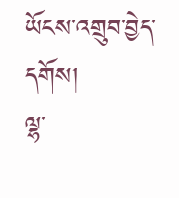ཡོངས་འགྲུབ་བྱེད་དགོས།
ལྷ་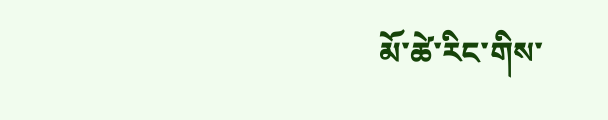མོ་ཚེ་རིང་གིས་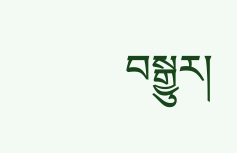བསྒྱུར།